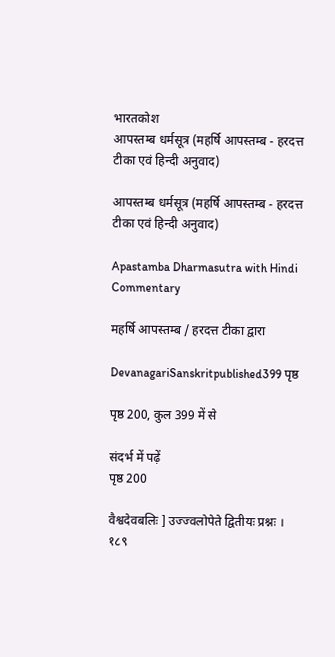भारतकोश
आपस्तम्ब धर्मसूत्र (महर्षि आपस्तम्ब - हरदत्त टीका एवं हिन्दी अनुवाद)

आपस्तम्ब धर्मसूत्र (महर्षि आपस्तम्ब - हरदत्त टीका एवं हिन्दी अनुवाद)

Apastamba Dharmasutra with Hindi Commentary

महर्षि आपस्तम्ब / हरदत्त टीका द्वारा

DevanagariSanskritpublished399 पृष्ठ

पृष्ठ 200, कुल 399 में से

संदर्भ में पढ़ें
पृष्ठ 200

वैश्वदेवबलिः ] उज्ज्वलोपेते द्वितीयः प्रश्नः । १८९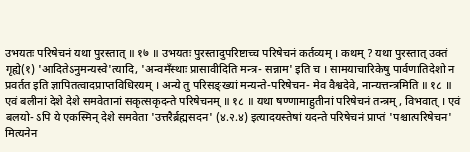उभयतः परिषेचनं यथा पुरस्तात् ॥ १७ ॥ उभयतः पुरस्तादुपरिष्टाच्च परिषेचनं कर्तव्यम् । कथम् ? यथा पुरस्तात् उक्तं गृह्ये(१) 'आदितेऽनुमन्यस्वे'त्यादि, 'अन्वमँस्थाः प्रासावीदिति मन्त्र- सन्नाम' इति च । सामयाचारि‍केषु पार्वणातिदेशो न प्रवर्तत इति ज्ञापितत्वादप्राप्तविधिरयम् । अन्ये तु परिसङ्ख्यां मन्यन्ते-परिषेचन- मेव वैश्वदेवे, नान्यत्तन्त्रमिति ॥ १८ ॥ एवं बलीनां देशे देशे समवेतानां सकृत्सकृदन्ते परिषेचनम् ॥ १८ ॥ यथा षण्णामाहुतीनां परिषेचनं तन्त्रम् , विभवात् । एवं बलयो- ऽपि ये एकस्मिन् देशे समवेता 'उत्तरैर्ब्रह्मसदन' (४.२.४) इत्यादयस्तेषां यदन्ते परिषेचनं प्राप्तं 'पश्चात्परिषेचन' मित्यनेन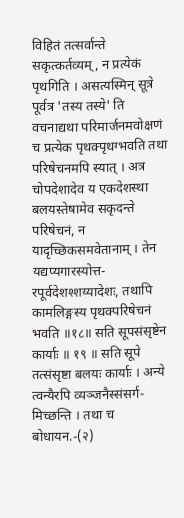विहितं तत्सर्वान्ते सकृत्कर्तव्यम्, न प्रत्येकं पृथगिति । असत्यस्मिन् सूत्रे पूर्वत्र 'तस्य तस्ये' ति वचनाद्यथा परिमार्जनमवोक्षणं च प्रत्येक पृथक्पृथग्भवति तथा परिषेचनमपि स्यात् । अत्र चोपदेशादेव य एकदेशस्था बलयस्तेषामेव सकृदन्ते परिषेचनं, न यादृच्छिकसमवेतानाम् । तेन यद्यप्यगारस्योत्त- रपूर्वदेशश्शय्यादेशः, तथापि कामलिङ्गस्य पृथक्परिषेचनं भवति ॥१८॥ सति सूपसंसृष्टेन कार्याः ॥ १९ ॥ सति सूपे तत्संसृष्टा बलयः कार्याः । अन्ये त्वन्यैरपि व्यञ्जनैस्संसर्ग- मिच्छन्ति । तथा च बोधायन.-(२)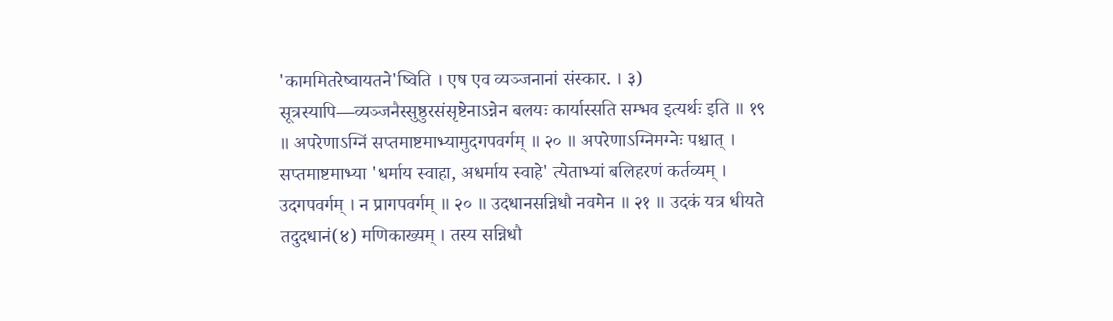'काममितरेष्वायतने'ष्विति । एष एव व्यञ्जनानां संस्कार. । ३) सूत्रस्यापि—व्यञ्जनैस्सुष्ठुरसंसृष्टेनाऽन्नेन बलयः कार्यास्सति सम्भव इत्यर्थः इति ॥ १९ ॥ अपरेणाऽग्निं सप्तमाष्टमाभ्यामुदगपवर्गम् ॥ २० ॥ अपरेणाऽग्निमग्नेः पश्चात् । सप्तमाष्टमाभ्या 'धर्माय स्वाहा, अधर्माय स्वाहे' त्येताभ्यां बलिहरणं कर्तव्यम् । उदगपवर्गम् । न प्रागपवर्गम् ॥ २० ॥ उदधानसन्निधौ नवमेन ॥ २१ ॥ उदकं यत्र धीयते तदुदधानं(४) मणिकाख्यम् । तस्य सन्निधौ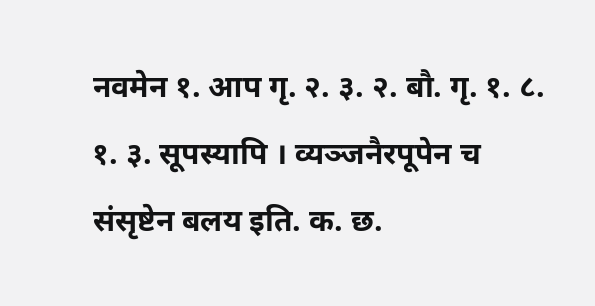नवमेन १. आप गृ. २. ३. २. बौ. गृ. १. ८. १. ३. सूपस्यापि । व्यञ्जनैरपूपेन च संसृष्टेन बलय इति. क. छ.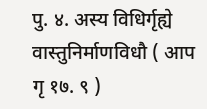पु. ४. अस्य विधिर्गृह्ये वास्तुनिर्माणविधौ ( आप गृ १७. ९ )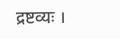द्रष्टव्यः ।